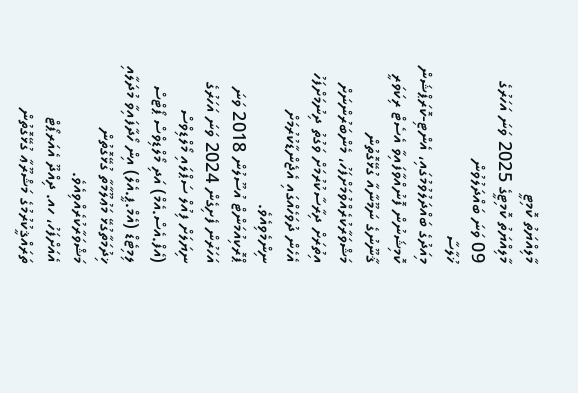މާލިއްޔަތު ކޮމިޓީ
މާލިއްޔަތު ކޮމިޓީގެ 2025 ވަނަ އަހަރުގެ 09 ވަނަ ބައްދަލުވުން
ޚުލާސާ
މިއަދުގެ ބައްދަލުވުމުގައި، އެންޓި-ކޮރަޕްޝަން ކޮމިޝަނުން ފޮނުއްވާފައިވާ އެސެޓް ރިކަވަރީ ޤާނޫނުގެ ނަމޫނާއާ ގުޅޭގޮތުން މަޝްވަރާކުރެއްވުމަށްފަހު، މެންބަރުންނަށް އިތުރަށް ދިރާސާކުރުމަށް ވަގުތު ދިނުމަށްފަހު އެހެން ދުވަހެއްގައި އެޖެންޑާކުރުމަށް ނިންމެވިއެވެ.
ޕްރޮކިއުމަންޓް އުސޫލުން 2018 ވަނަ އަހަރުން ފެށިގެން 2024 ވަނަ އަހަރުގެ ނިޔަލަށް ފިއުލް ސަޕްލައި މޯލްޑިވްސް (އެފް.އެސް.އެމް) އަދި މޯލްޑިވްސް ޕޯޓްސް ލިމިޓެޑް (އެމް.ޕީ.އެލް) އިން ހޯދާފައިވާ މުދަލާއި ޚިދުމަތާގުޅޭ މަޢުލޫމާތާ ގުޅޭގޮތުން މަޝްވަރާކުރެއްވިއެވެ.
އެއަށްފަހު، ހއ. ދިއްދޫ އެއަރޕޯޓް ތަރައްޤީކުރުމުގެ މަޝްރޫޢާ ގުޅޭގޮތުން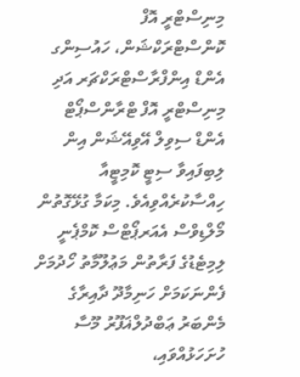މިނިސްޓްރީ އޮފް ކޮންސްޓްރަކްޝަން، ހައުސިންގ އެންޑް އިންފްރާސްޓްރަކްޗަރ އަދި މިނިސްޓްރީ އޮފް ޓްރާންސްޕޯޓް އެންޑް ސިވިލް އޭވިއޭޝަން އިން ލިބިފައިވާ ސިޓީ ކޮމިޓީއާ ހިއްސާކުރެއްވިއެވެ. މިކަމާ ގުޅޭގޮތުން މޯލްޑިވްސް އެއަރޕޯޓްސް ކޮމްޕެނީ ލިމިޓެޑުގެ ފަރާތުން މަޢުލޫމާތު ހޯދުމަށް ފެންނަކަމަށް ހަނިމާދޫ ދާއިރާގެ މެންބަރު ޢަބްދުލްޣަފޫރު މޫސާ ހުށަހަޅުއްވައި،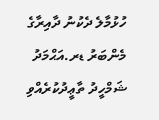ހުޅުމާލެ ދެކުނު ދާއިރާގެ މެންބަރު ޑރ.އަޙްމަދު ޝަމްހީދު ތާޢީދުކުރެއްވި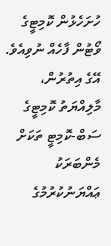ހުށަހެޅުން ކޮމިޓީގެ ވޯޓުން ފާހެއް ނުވިއެވެ.
އޭގެ އިތުރުން، މާލިއްޔަތު ކޮމިޓީގެ ސަބް-ކޮމިޓީ ތަކަށް މެންބަރަކު ޢައްޔަނުކުރުމުގެ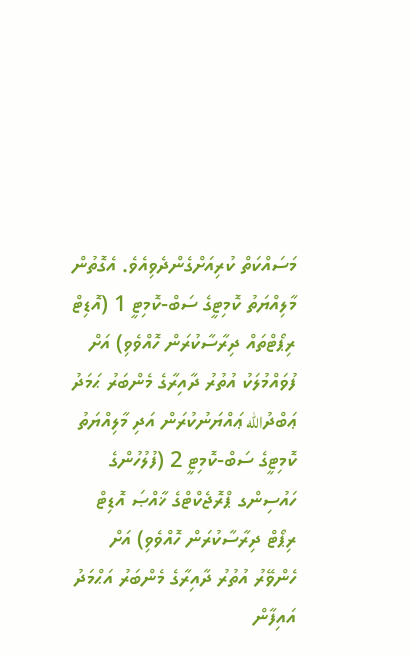މަސައްކަތް ކުރިއަށްގެންދެވިއެވެ. އެގޮތުން މާލިއްޔަތު ކޮމިޓީގެ ސަބް-ކޮމިޓީ 1 (އޮޑިޓް ރިޕޯޓްތައް ދިރާސާކުރަން ހޮއްވެވި) އަށް ފުވައްމުލަކު އުތުރު ދާއިރާގެ މެންބަރު ޙަމަދު ޢަބްދުالله ޢައްޔަނުކުރަން އަދި މާލިއްޔަތު ކޮމިޓީގެ ސަބް-ކޮމިޓީ 2 (ފުލުހުންގެ ހައުސިންގ ޕްރޮޖެކްޓްގެ ޚާއްޞަ އޮޑިޓް ރިޕޯޓް ދިރާސާކުރަން ހޮއްވެވި) އަށް ހެންވޭރު އުތުރު ދާއިރާގެ މެންބަރު އަޙްމަދު އައިފާން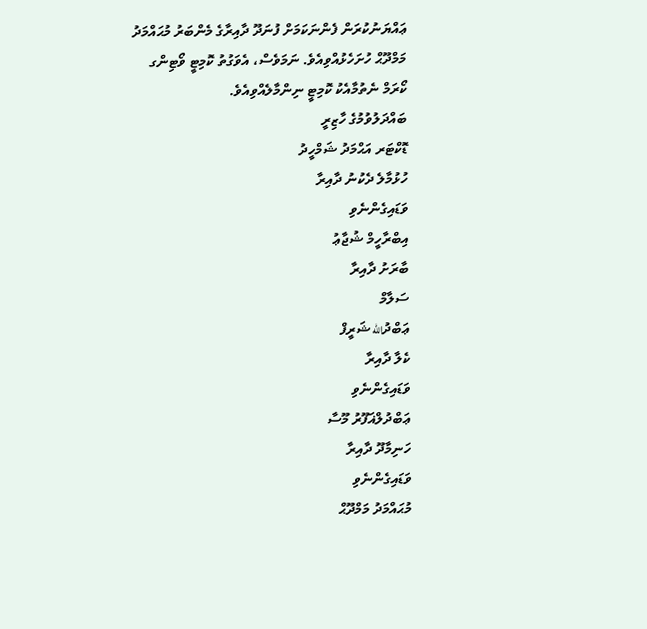ޢައްޔަނުކުރަން ފެންނަކަމަށް ފުނަދޫ ދާއިރާގެ މެންބަރު މުޙައްމަދު މަމްދޫޙް ހުށަހެޅުއްވިއެވެ. ނަމަވެސް، އެވަގުތު ކޮމިޓީ ވޯޓިންގ ކޯރަމް ނެތުމާއެކު ކޮމިޓީ ނިންމާލެއްވިއެވެ.
ބައްދަލުވުމުގެ ހާޒިރީ
ޑޮކްޓަރ އަޙްމަދު ޝަމްހީދު
ހުޅުމާލެ ދެކުނު ދާއިރާ
ވަޑައިގެންނެވި
އިބްރާހީމް ޝުޖާޢު
ބާރަށު ދާއިރާ
ސަލާމް
ޢަބްދުالله ޝަރީފް
ކެލާ ދާއިރާ
ވަޑައިގެންނެވި
ޢަބްދުލްޣަފޫރު މޫސާ
ހަނިމާދޫ ދާއިރާ
ވަޑައިގެންނެވި
މުޙައްމަދު މަމްދޫޙް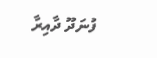ފުނަދޫ ދާއިރާ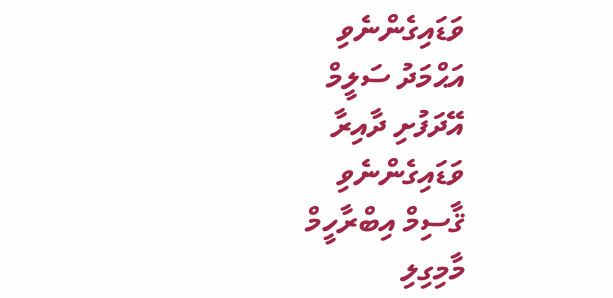ވަޑައިގެންނެވި
އަޙްމަދު ސަލީމް
އޭދަފުށި ދާއިރާ
ވަޑައިގެންނެވި
ޤާސިމް އިބްރާހީމް
މާމިގިލި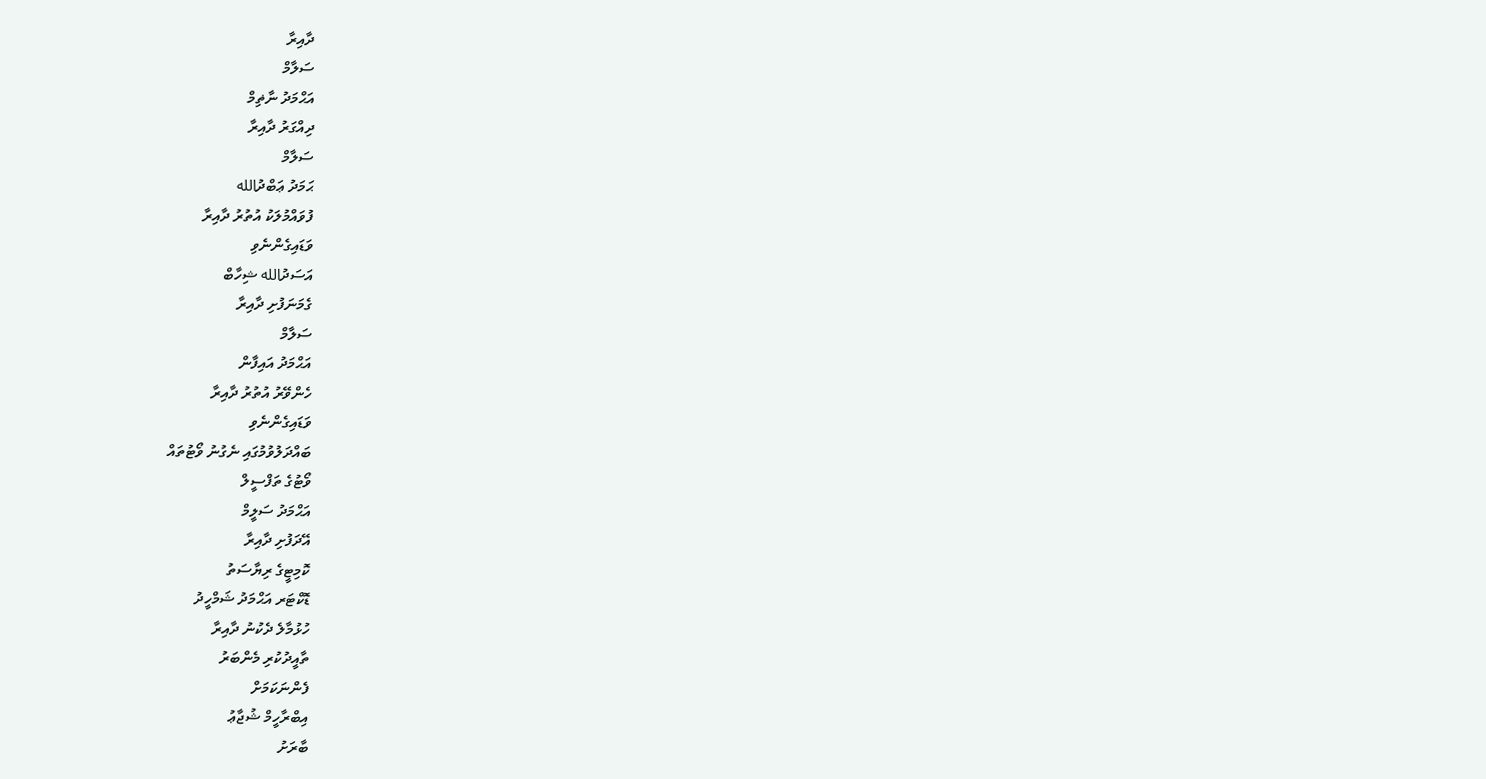ދާއިރާ
ސަލާމް
އަޙްމަދު ނާޡިމް
ދިއްގަރު ދާއިރާ
ސަލާމް
ޙަމަދު ޢަބްދުالله
ފުވައްމުލަކު އުތުރު ދާއިރާ
ވަޑައިގެންނެވި
އަސަދުالله ޝިހާބް
ގެމަނަފުށި ދާއިރާ
ސަލާމް
އަޙްމަދު އައިފާން
ހެންވޭރު އުތުރު ދާއިރާ
ވަޑައިގެންނެވި
ބައްދަލުވުމުގައި ނެގުނު ވޯޓުތައް
ވޯޓުގެ ތަފްސީލް
އަޙްމަދު ސަލީމް
އޭދަފުށި ދާއިރާ
ކޮމިޓީގެ ރިޔާސަތު
ޑޮކްޓަރ އަޙްމަދު ޝަމްހީދު
ހުޅުމާލެ ދެކުނު ދާއިރާ
ތާއީދުކުރި މެންބަރު
ފެންނަކަމަށް
އިބްރާހީމް ޝުޖާޢު
ބާރަށު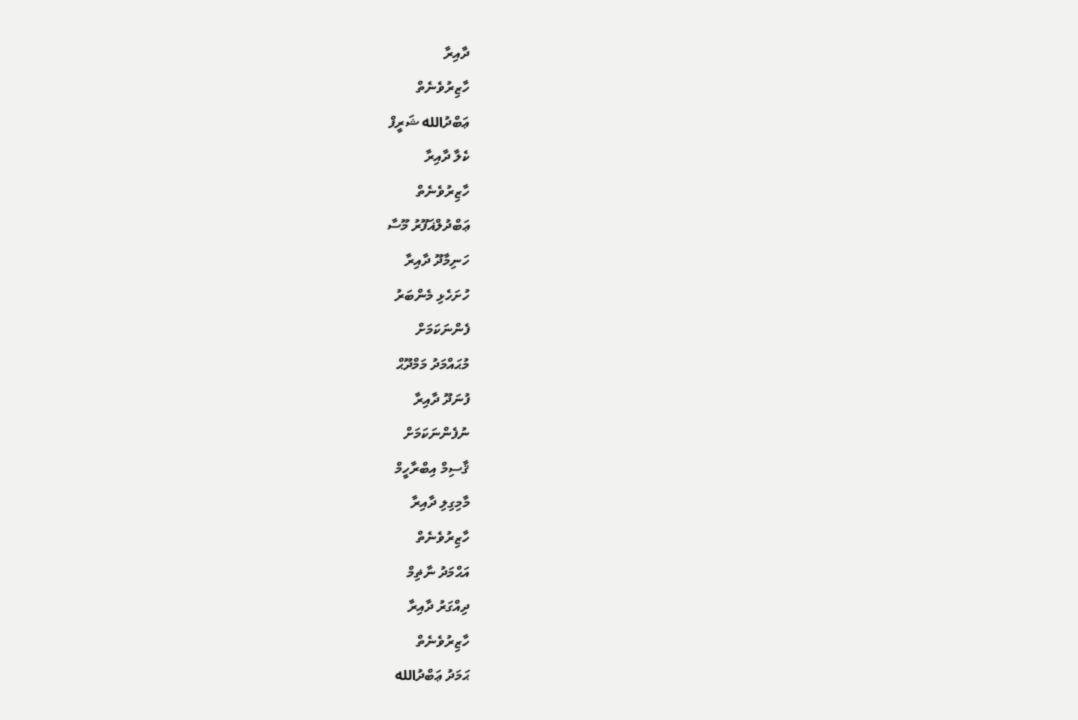ދާއިރާ
ހާޒިރުވެނެތް
ޢަބްދުالله ޝަރީފް
ކެލާ ދާއިރާ
ހާޒިރުވެނެތް
ޢަބްދުލްޣަފޫރު މޫސާ
ހަނިމާދޫ ދާއިރާ
ހުށަހެޅި މެންބަރު
ފެންނަކަމަށް
މުޙައްމަދު މަމްދޫޙް
ފުނަދޫ ދާއިރާ
ނުފެންނަކަމަށް
ޤާސިމް އިބްރާހީމް
މާމިގިލި ދާއިރާ
ހާޒިރުވެނެތް
އަޙްމަދު ނާޡިމް
ދިއްގަރު ދާއިރާ
ހާޒިރުވެނެތް
ޙަމަދު ޢަބްދުالله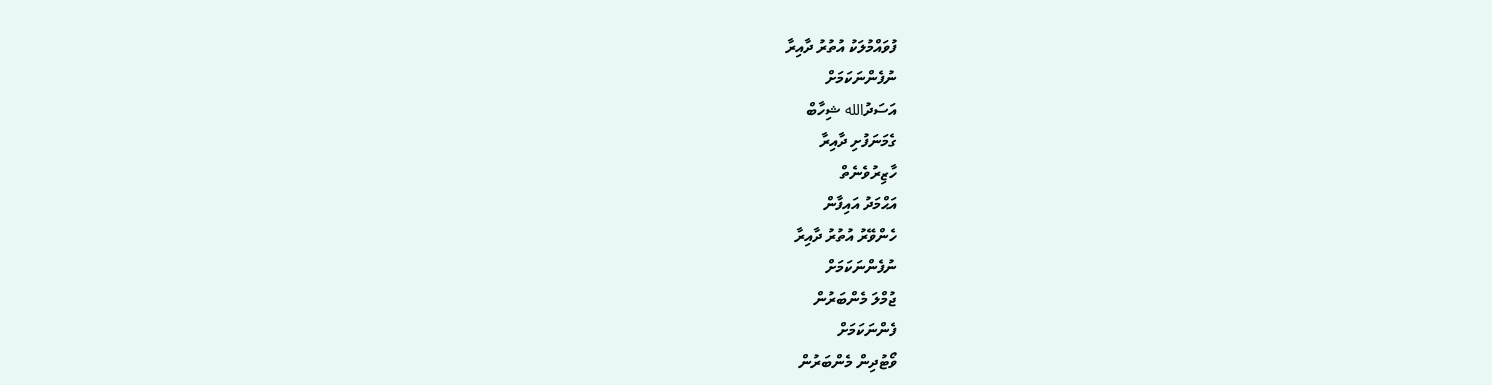ފުވައްމުލަކު އުތުރު ދާއިރާ
ނުފެންނަކަމަށް
އަސަދުالله ޝިހާބް
ގެމަނަފުށި ދާއިރާ
ހާޒިރުވެނެތް
އަޙްމަދު އައިފާން
ހެންވޭރު އުތުރު ދާއިރާ
ނުފެންނަކަމަށް
ޖުމްލަ މެންބަރުން
ފެންނަކަމަށް
ވޯޓުދިން މެންބަރުން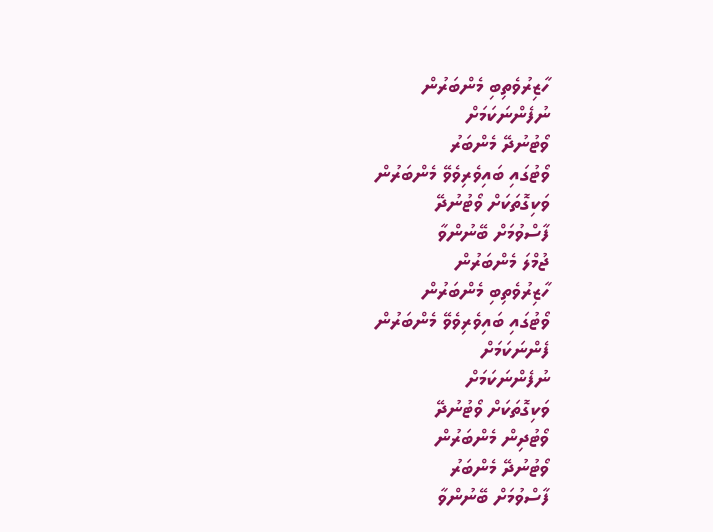ހާޒިރުވެތިބި މެންބަރުން
ނުފެންނަކަމަށް
ވޯޓުނުދޭ މެންބަރު
ވޯޓުގައި ބައިވެރިވެވޭ މެންބަރުން
ވަކިގޮތަކަށް ވޯޓުނުދޭ
ފާސްވުމަށް ބޭނުންވާ
ޖުމްލަ މެންބަރުން
ހާޒިރުވެތިބި މެންބަރުން
ވޯޓުގައި ބައިވެރިވެވޭ މެންބަރުން
ފެންނަކަމަށް
ނުފެންނަކަމަށް
ވަކިގޮތަކަށް ވޯޓުނުދޭ
ވޯޓުދިން މެންބަރުން
ވޯޓުނުދޭ މެންބަރު
ފާސްވުމަށް ބޭނުންވާ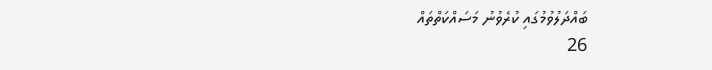ބައްދަލުވުމުގައި ކުރެވުނު މަސައްކަތްތައް
26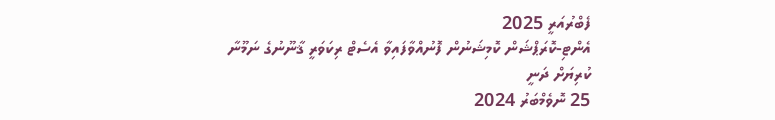ފެބްރުއަރީ 2025
އެންޓި-ކޮރަޕްޝަން ކޮމިޝަނުން ފޮނުއްވާފައިވާ އެސެޓް ރިކަވަރީ ޤާނޫނުގެ ނަމޫނާ
ކުރިޔަށް ދަނީ
25 ނޮވެމްބަރު 2024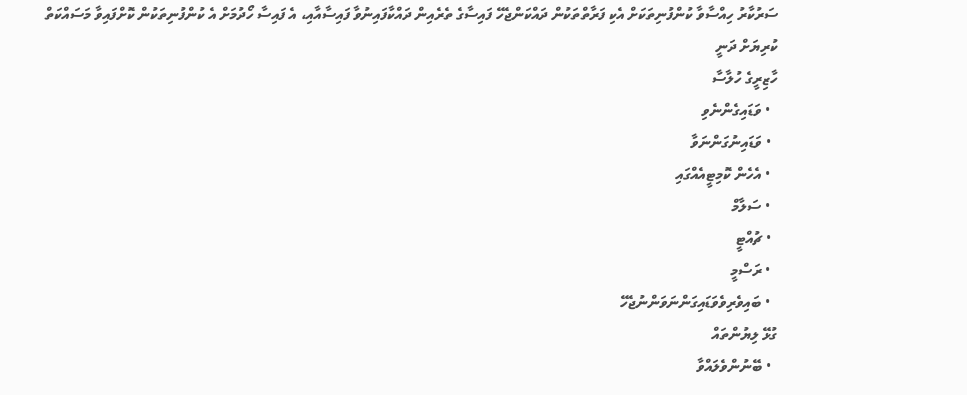ސަރުކާރު ހިއްސާވާ ކުންފުނިތަކަށް އެކި ފަރާތްތަކުން ދައްކަންޖެހޭ ފައިސާގެ ތެރެއިން ދައްކާފައިނުވާ ފައިސާއާއި، އެ ފައިސާ ހޯދުމަށް އެ ކުންފުނިތަކުން ކޮށްފައިވާ މަސައްކަތް
ކުރިޔަށް ދަނީ
ހާޒިރީގެ ހުލާސާ
  • ވަޑައިގެންނެވި
  • ވަޑައިނުގަންނަވާ
  • އެހެން ކޮމިޓީއެއްގައި
  • ސަލާމް
  • ޗުއްޓީ
  • ރަސްމީ
  • ބައިވެރިވެވަޑައިގަންނަވަންނުޖެހޭ
ގުޅޭ ލިޔުންތައް
  • ބޭނުންވެލައްވާ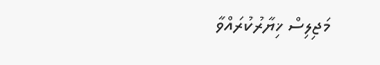މަޖިލިސް ޚިޔާރުކުރައްވާ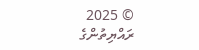© 2025 ރައްޔިތުންގެ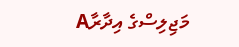މަޖިލިސްގެ އިދާރާA